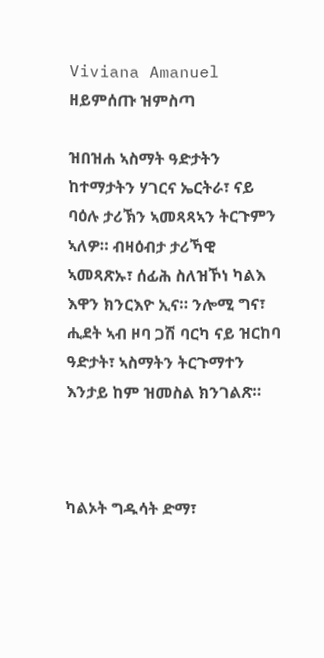Viviana Amanuel ዘይምሰጡ ዝምስጣ

ዝበዝሐ ኣስማት ዓድታትን ከተማታትን ሃገርና ኤርትራ፣ ናይ ባዕሉ ታሪኽን ኣመጻጻኣን ትርጉምን ኣለዎ። ብዛዕብታ ታሪኻዊ ኣመጻጽኡ፣ ሰፊሕ ስለዝኾነ ካልእ እዋን ክንርእዮ ኢና። ንሎሚ ግና፣ ሒደት ኣብ ዞባ ጋሽ ባርካ ናይ ዝርከባ ዓድታት፣ ኣስማትን ትርጉማተን እንታይ ከም ዝመስል ክንገልጽ።



ካልኦት ግዱሳት ድማ፣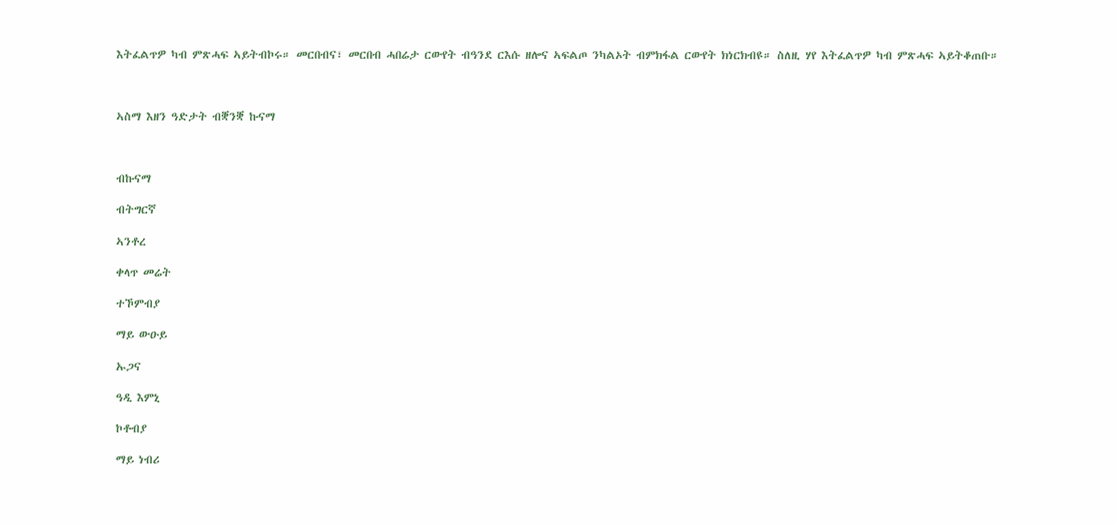እትፈልጥዎ ካብ ምጽሓፍ ኣይትብኮሩ። መርበብና፣ መርበብ ሓበሬታ ርውየት ብዓንደ ርእሱ ዘሎና ኣፍልጦ ንካልኦት ብምክፋል ርውየት ክነርክብዩ። ስለዚ ሃየ እትፈልጥዎ ካብ ምጽሓፍ ኣይትቆጠቡ።



ኣስማ እዘን ዓድታት ብቛንቛ ኩናማ



ብኩናማ

ብትግርኛ

ኣንቶረ

ቀላጥ መሬት

ተኾምብያ

ማይ ውዑይ

ኡጋና

ዓዲ እምኒ

ኮቶብያ

ማይ ነብሪ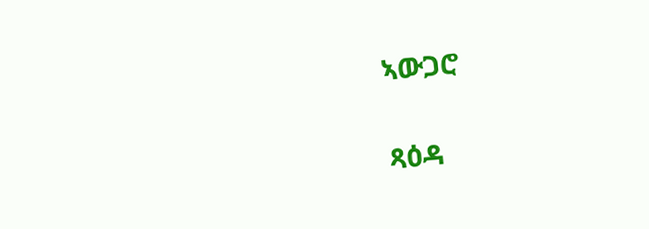ኣውጋሮ

ጻዕዳ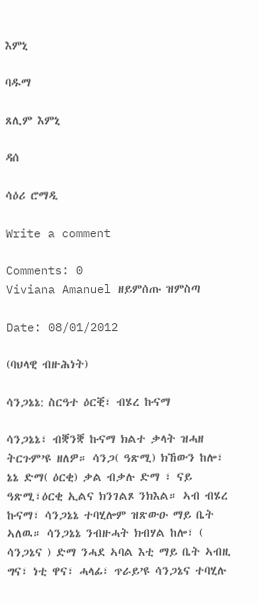እምኒ

ባዱማ

ጸሊም እምኒ

ዳሰ

ሳዕሪ ሮማዲ

Write a comment

Comments: 0
Viviana Amanuel ዘይምሰጡ ዝምስጣ

Date: 08/01/2012

(ባህላዊ ብዙሕነት)

ሳንጋኔኔ: ስርዓተ ዕርቒ፣ ብሄረ ኩናማ

ሳንጋኔኔ፣ ብቛንቛ ኩናማ ክልተ ቃላት ዝሓዘ ትርጉም’ዩ ዘለዎ። ሳንጋ( ዓጽሚ) ክኸውን ከሎ፣ ኔኔ ድማ( ዕርቂ) ቃል ብቃሉ ድማ ፣ ናይ ዓጽሚ፣ዕርቂ ኢልና ክንገልጾ ንክእል። ኣብ ብሄረ ኩናማ፣ ሳንጋኔኔ ተባሂሎም ዝጽውዑ ማይ ቤት ኣለዉ። ሳንጋኔኔ ንብዙሓት ክብሃል ከሎ፣ ( ሳንጋኔና ) ድማ ንሓደ ኣባል እቲ ማይ ቤት ኣብዚ ግና፣ ነቲ ዋና፣ ሓላፊ፣ ጥራይ’ዩ ሳንጋኔና ተባሂሉ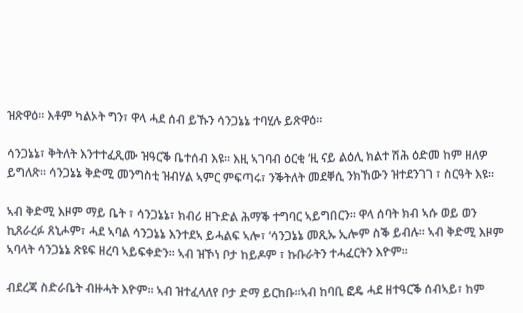ዝጽዋዕ። እቶም ካልኦት ግን፣ ዋላ ሓደ ሰብ ይኹን ሳንጋኔኔ ተባሂሉ ይጽዋዕ።

ሳንጋኔኔ፣ ቅትለት እንተተፈጺሙ ዝዓርቕ ቤተሰብ እዩ። እዚ ኣገባብ ዕርቂ ‘ዚ ናይ ልዕሊ ክልተ ሽሕ ዕድመ ከም ዘለዎ ይግለጽ። ሳንጋኔኔ ቅድሚ መንግስቲ ዝብሃል ኣምር ምፍጣሩ፣ ንቕትለት መደቐሲ ንክኸውን ዝተደንገገ ፣ ስርዓት እዩ።

ኣብ ቅድሚ እዞም ማይ ቤት ፣ ሳንጋኔኔ፣ ክብሪ ዘጉድል ሕማቕ ተግባር ኣይግበርን። ዋላ ሰባት ክብ ኣሱ ወይ ወን ኪጸራረፉ ጸኒሖም፣ ሓደ ኣባል ሳንጋኔኔ እንተደኣ ይሓልፍ ኣሎ፣ ‘ሳንጋኔኔ መጺኡ ኢሎም ስቕ ይብሉ። ኣብ ቅድሚ እዞም ኣባላት ሳንጋኔኔ ጽዩፍ ዘረባ ኣይፍቀድን። ኣብ ዝኾነ ቦታ ከይዶም ፣ ኩቡራትን ተሓፈርትን እዮም።

ብደረጃ ስድራቤት ብዙሓት እዮም። ኣብ ዝተፈላለየ ቦታ ድማ ይርከቡ።ኣብ ከባቢ ፎዴ ሓደ ዘተዓርቕ ሰብኣይ፣ ከም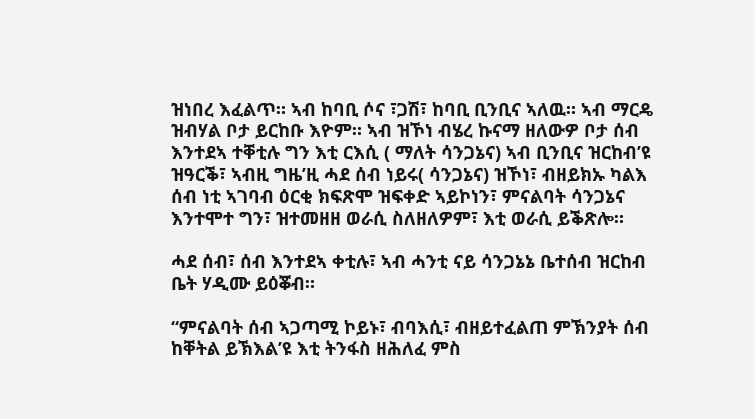ዝነበረ እፈልጥ። ኣብ ከባቢ ሶና ፣ጋሽ፣ ከባቢ ቢንቢና ኣለዉ። ኣብ ማርዴ ዝብሃል ቦታ ይርከቡ እዮም። ኣብ ዝኾነ ብሄረ ኩናማ ዘለውዎ ቦታ ሰብ እንተደኣ ተቐቲሉ ግን እቲ ርእሲ ( ማለት ሳንጋኔና) ኣብ ቢንቢና ዝርከብ’ዩ ዝዓርቕ፣ ኣብዚ ግዜ’ዚ ሓደ ሰብ ነይሩ( ሳንጋኔና) ዝኾነ፣ ብዘይክኡ ካልእ ሰብ ነቲ ኣገባብ ዕርቂ ክፍጽሞ ዝፍቀድ ኣይኮነን፣ ምናልባት ሳንጋኔና እንተሞተ ግን፣ ዝተመዘዘ ወራሲ ስለዘለዎም፣ እቲ ወራሲ ይቕጽሎ።

ሓደ ሰብ፣ ሰብ እንተደኣ ቀቲሉ፣ ኣብ ሓንቲ ናይ ሳንጋኔኔ ቤተሰብ ዝርከብ ቤት ሃዲሙ ይዕቖብ።

“ምናልባት ሰብ ኣጋጣሚ ኮይኑ፣ ብባእሲ፣ ብዘይተፈልጠ ምኽንያት ሰብ ከቐትል ይኽእል’ዩ እቲ ትንፋስ ዘሕለፈ ምስ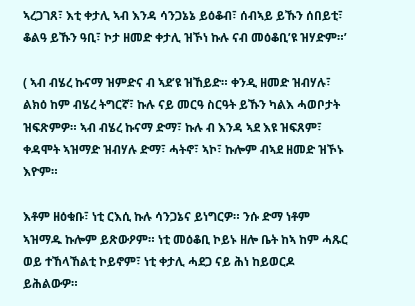ኣረጋገጸ፣ እቲ ቀታሊ ኣብ እንዳ ሳንጋኔኔ ይዕቆብ፣ ሰብኣይ ይኹን ሰበይቲ፣ ቆልዓ ይኹን ዓቢ፣ ኮታ ዘመድ ቀታሊ ዝኾነ ኩሉ ናብ መዕቆቢ’ዩ ዝሃድም።’

( ኣብ ብሄረ ኩናማ ዝምድና ብ ኣደ’ዩ ዝኸይድ። ቀንዲ ዘመድ ዝብሃሉ፣ ልክዕ ከም ብሄረ ትግርኛ፣ ኩሉ ናይ መርዓ ስርዓት ይኹን ካልእ ሓወቦታት ዝፍጽምዎ። ኣብ ብሄረ ኩናማ ድማ፣ ኩሉ ብ እንዳ ኣደ እዩ ዝፍጸም፣ ቀዳሞት ኣዝማድ ዝብሃሉ ድማ፣ ሓትኖ፣ ኣኮ፣ ኩሎም ብኣደ ዘመድ ዝኾኑ እዮም።

እቶም ዘዕቁቡ፣ ነቲ ርእሲ ኩሉ ሳንጋኔና ይነግርዎ። ንሱ ድማ ነቶም ኣዝማዱ ኩሎም ይጽውዖም። ነቲ መዕቆቢ ኮይኑ ዘሎ ቤት ከኣ ከም ሓጹር ወይ ተኸላኸልቲ ኮይኖም፣ ነቲ ቀታሊ ሓደጋ ናይ ሕነ ከይወርዶ ይሕልውዎ።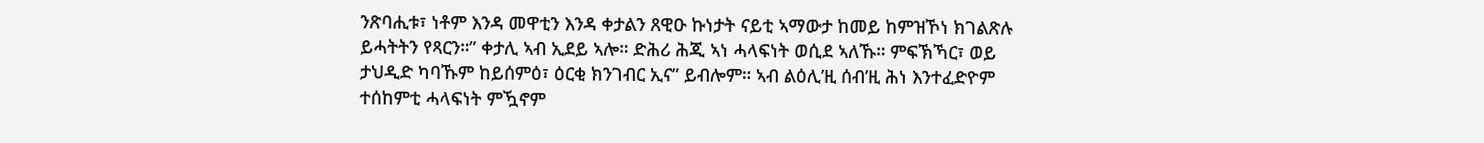ንጽባሒቱ፣ ነቶም እንዳ መዋቲን እንዳ ቀታልን ጸዊዑ ኩነታት ናይቲ ኣማውታ ከመይ ከምዝኾነ ክገልጽሉ ይሓትትን የጻርን።” ቀታሊ ኣብ ኢደይ ኣሎ። ድሕሪ ሕጂ ኣነ ሓላፍነት ወሲደ ኣለኹ። ምፍኽኻር፣ ወይ ታህዲድ ካባኹም ከይሰምዕ፣ ዕርቂ ክንገብር ኢና” ይብሎም። ኣብ ልዕሊ’ዚ ሰብ’ዚ ሕነ እንተፈድዮም ተሰከምቲ ሓላፍነት ምዃኖም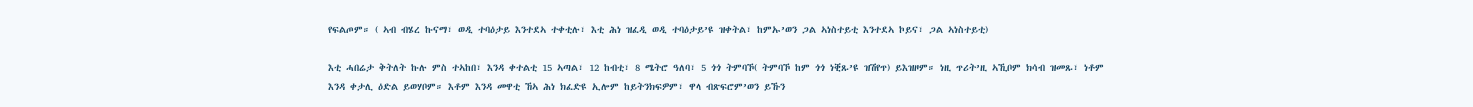የፍልጦም። ( ኣብ ብሄረ ኩናማ፣ ወዲ ተባዕታይ እንተደኣ ተቀቲሉ፣ እቲ ሕነ ዝፈዲ ወዲ ተባዕታይ’ዩ ዝቀትል፣ ከምኡ’ወን ጋል ኣነስተይቲ እንተደኣ ኮይና፣ ጋል ኣነስተይቲ)

እቲ ሓበሬታ ቅትለት ኩሉ ምስ ተኣከበ፣ እንዳ ቀተልቲ 15 ኣጣል፣ 12 ከብቲ፣ 8 ሜትሮ ዓለባ፣ 5 ጎጎ ትምባኾ( ትምባኾ ከም ጎጎ ነቒጹ’ዩ ዝሽየጥ) ይእዝዞም። ነዚ ጥሪት’ዚ ኣኺቦም ክሳብ ዝመጹ፣ ነቶም እንዳ ቀታሊ ዕድል ይወሃቦም። እቶም እንዳ መዋቲ ኸኣ ሕነ ክፈድዩ ኢሎም ከይትንክፍዎም፣ ዋላ ብጽፍሮም’ወን ይኹን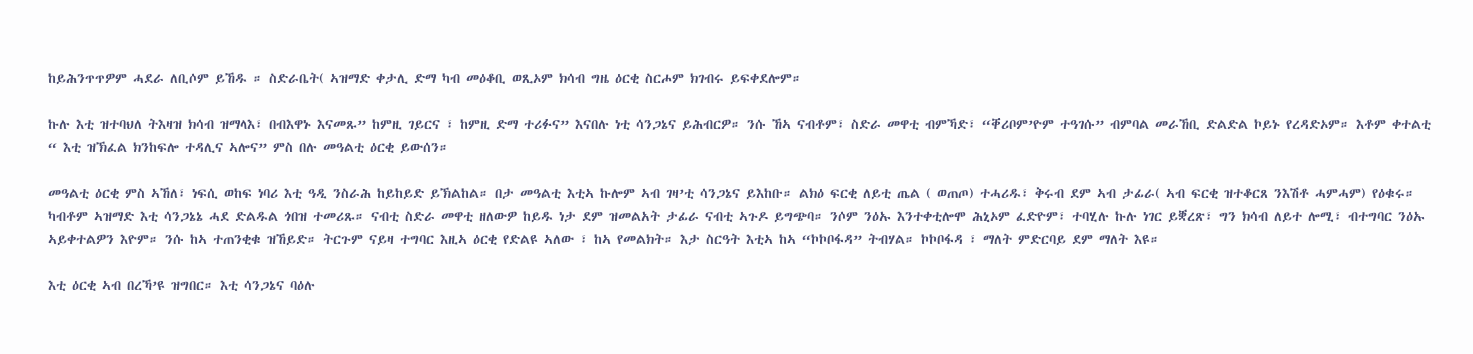ከይሕንጥጥዎም ሓደራ ለቢሶም ይኸዱ ። ስድራቤት( ኣዝማድ ቀታሊ ድማ ካብ መዕቆቢ ወጺኦም ክሳብ ግዜ ዕርቂ ስርሖም ክገብሩ ይፍቀደሎም።

ኩሉ እቲ ዝተባህለ ትእዛዝ ክሳብ ዝማላእ፣ በብእዋኑ እናመጹ” ከምዚ ገይርና ፣ ከምዚ ድማ ተሪፉና” እናበሉ ነቲ ሳንጋኔና ይሕብርዎ። ንሱ ኸኣ ናብቶም፣ ስድራ መዋቲ ብምኻድ፣ “ቐሪቦም’ዮም ተዓገሱ” ብምባል መራኸቢ ድልድል ኮይኑ የረዳድኦም። እቶም ቀተልቲ “ እቲ ዝኽፈል ክንከፍሎ ተዳሊና ኣሎና” ምስ በሉ መዓልቲ ዕርቂ ይውሰን።

መዓልቲ ዕርቂ ምስ ኣኸለ፣ ነፍሲ ወከፍ ነባሪ እቲ ዓዲ ንስራሕ ከይከይድ ይኽልከል። በታ መዓልቲ እቲኣ ኩሎም ኣብ ገዛ’ቲ ሳንጋኔና ይእከቡ። ልክዕ ፍርቂ ለይቲ ጤል ( ወጠጦ) ተሓሪዱ፣ ቅሩብ ደም ኣብ ታፊራ( ኣብ ፍርቂ ዝተቆርጸ ንእሽቶ ሓምሓም) የዕቁሩ። ካብቶም ኣዝማድ እቲ ሳንጋኔኔ ሓደ ድልዱል ጎበዝ ተመሪጹ። ናብቲ ስድራ መዋቲ ዘለውዎ ከይዱ ነታ ደም ዝመልአት ታፊራ ናብቲ ኣጉዶ ይግጭባ። ንሶም ንዕኡ እንተቀቲሎሞ ሕኒኦም ፈድዮም፣ ተባሂሉ ኩሉ ነገር ይቛረጽ፣ ግን ክሳብ ለይተ ሎሚ፣ ብተግባር ንዕኡ ኣይቀተልዎን እዮም። ንሱ ከኣ ተጠንቂቁ ዝኸይድ። ትርጉም ናይዛ ተግባር እዚኣ ዕርቂ የድልዩ ኣለው ፣ ከኣ የመልክት። እታ ስርዓት እቲኣ ከኣ “ኮኮቦፋዳ” ትብሃል። ኮኮቦፋዳ ፣ ማለት ምድርባይ ደም ማለት እዩ።

እቲ ዕርቂ ኣብ በረኻ’ዩ ዝግበር። እቲ ሳንጋኔና ባዕሉ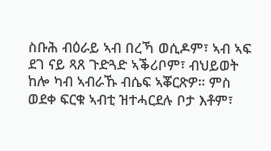ስቡሕ ብዕራይ ኣብ በረኻ ወሲዶም፣ ኣብ ኣፍ ደገ ናይ ጻጸ ጉድጓድ ኣቕሪቦም፣ ብህይወት ከሎ ካብ ኣብራኹ ብሴፍ ኣቖርጽዎ። ምስ ወደቀ ፍርቁ ኣብቲ ዝተሓርደሉ ቦታ እቶም፣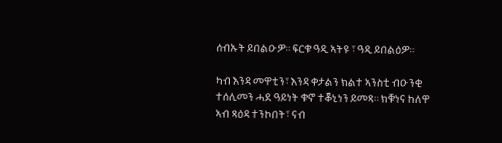ሰብኡት ይበልዑዎ። ፍርቁ ዓዲ ኣትዩ ፣ ዓዲ ይበልዕዎ።

ካብ እንዳ መዋቲን፣ እንዳ ቀታልን ክልተ ኣንስቲ ብዑንቂ ተሰሊመን ሓደ ዓይነት ቁኖ ተቖኒነን ይመጻ። ክቑነና ከለዋ ኣብ ጻዕዳ ተንኮበት፣ ናብ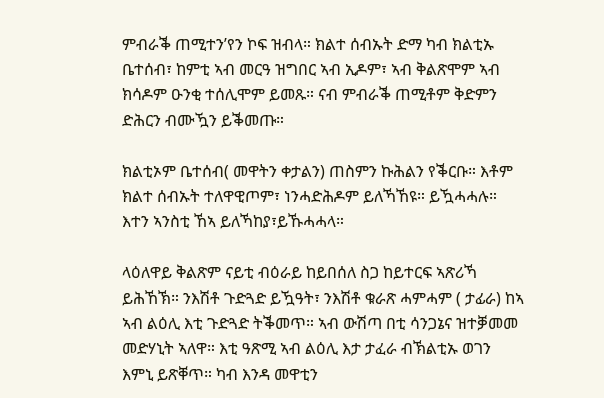ምብራቕ ጠሚተን’የን ኮፍ ዝብላ። ክልተ ሰብኡት ድማ ካብ ክልቲኡ ቤተሰብ፣ ከምቲ ኣብ መርዓ ዝግበር ኣብ ኢዶም፣ ኣብ ቅልጽሞም ኣብ ክሳዶም ዑንቂ ተሰሊሞም ይመጹ። ናብ ምብራቕ ጠሚቶም ቅድምን ድሕርን ብሙዃን ይቕመጡ።

ክልቲኦም ቤተሰብ( መዋትን ቀታልን) ጠስምን ኩሕልን የቕርቡ። እቶም ክልተ ሰብኡት ተለዋዊጦም፣ ነንሓድሕዶም ይለኻኸዩ። ይዃሓሓሉ። እተን ኣንስቲ ኸኣ ይለኻከያ፣ይኹሓሓላ።

ላዕለዋይ ቅልጽም ናይቲ ብዕራይ ከይበሰለ ስጋ ከይተርፍ ኣጽሪኻ ይሕኸኽ። ንእሽቶ ጉድጓድ ይዃዓት፣ ንእሽቶ ቁራጽ ሓምሓም ( ታፊራ) ከኣ ኣብ ልዕሊ እቲ ጉድጓድ ትቕመጥ። ኣብ ውሽጣ በቲ ሳንጋኔና ዝተቓመመ መድሃኒት ኣለዋ። እቲ ዓጽሚ ኣብ ልዕሊ እታ ታፈራ ብኽልቲኡ ወገን እምኒ ይጽቐጥ። ካብ እንዳ መዋቲን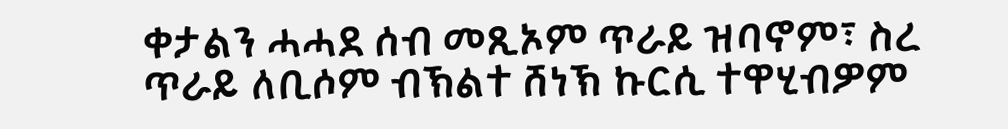ቀታልን ሓሓደ ሰብ መጺኦም ጥራይ ዝባኖም፣ ስረ ጥራይ ለቢሶም ብኽልተ ሸነኽ ኩርሲ ተዋሂብዎም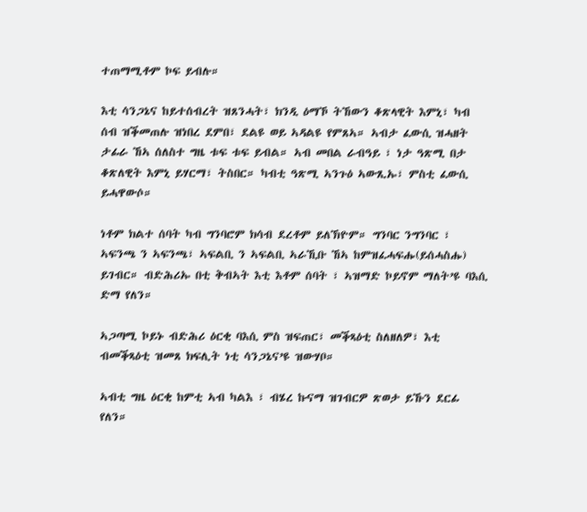ተጠማሚቶም ኮፍ ይብሉ።

እቲ ሳንጋኔና ከይተሰብረት ዝጸንሓት፣ ክንዲ ዕማኾ ትኸውን ቆጽላዊት እምኒ፣ ካብ ሰብ ዝቕመጠሉ ዝነበረ ደምበ፣ ደልዩ ወይ ኣዳልዩ የምጸኣ። ኣብታ ፈውሲ ዝሓዘት ታፊራ ኸኣ ሰለስተ ግዜ ቱፍ ቱፍ ይብል። ኣብ መበል ራብዓይ ፣ ነታ ዓጽሚ በታ ቆጽለዊት እምኒ ይሃርማ፣ ትስበር። ካብቲ ዓጽሚ ኣንጉዕ ኣውጺኡ፣ ምስቲ ፈውሲ ይሓዋውሶ።

ነቶም ክልተ ሰባት ካብ ግንባሮም ክሳብ ደረቶም ይለኽዮም። ግንባር ንግንባር ፣ ኣፍንጫ ን ኣፍንጫ፣ ኣፍልቢ ን ኣፍልቢ ኣራኺቡ ኸኣ ከምዝፈሓፍሑ(ይሰሓስሑ) ይገብር። ብድሕሪኡ በቲ ቅብኣት እቲ እቶም ሰባት ፣ ኣዝማድ ኮይኖም ማለት’ዩ ባእሲ ድማ የለን።

ኣጋጣሚ ኮይኑ ብድሕሪ ዕርቂ ባእሲ ምስ ዝፍጠር፣ መቕጻዕቲ ስለዘለዎ፣ እቲ ብመቕጻዕቲ ዝመጸ ክፍሊት ነቲ ሳንጋኔና’ዩ ዝውሃቦ።

ኣብቲ ግዜ ዕርቂ ከምቲ ኣብ ካልእ ፣ ብሄረ ኩናማ ዝገብርዎ ጽወታ ይኹን ደርፊ የለን።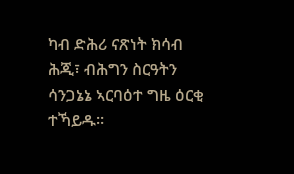ካብ ድሕሪ ናጽነት ክሳብ ሕጂ፣ ብሕግን ስርዓትን ሳንጋኔኔ ኣርባዕተ ግዜ ዕርቂ ተኻይዱ።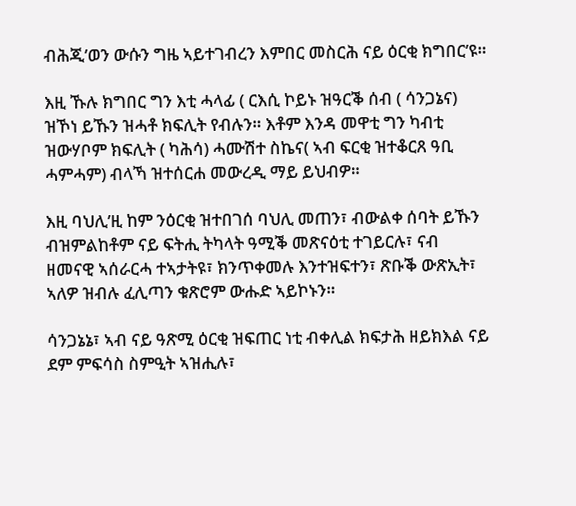ብሕጂ’ወን ውሱን ግዜ ኣይተገብረን እምበር መስርሕ ናይ ዕርቂ ክግበር’ዩ።

እዚ ኹሉ ክግበር ግን እቲ ሓላፊ ( ርእሲ ኮይኑ ዝዓርቕ ሰብ ( ሳንጋኔና) ዝኾነ ይኹን ዝሓቶ ክፍሊት የብሉን። እቶም እንዳ መዋቲ ግን ካብቲ ዝውሃቦም ክፍሊት ( ካሕሳ) ሓሙሽተ ስኬና( ኣብ ፍርቂ ዝተቆርጸ ዓቢ ሓምሓም) ብላኻ ዝተሰርሐ መውረዲ ማይ ይህብዎ።

እዚ ባህሊ’ዚ ከም ንዕርቂ ዝተበገሰ ባህሊ መጠን፣ ብውልቀ ሰባት ይኹን ብዝምልከቶም ናይ ፍትሒ ትካላት ዓሚቕ መጽናዕቲ ተገይርሉ፣ ናብ ዘመናዊ ኣሰራርሓ ተኣታትዩ፣ ክንጥቀመሉ እንተዝፍተን፣ ጽቡቕ ውጽኢት፣ ኣለዎ ዝብሉ ፈሊጣን ቁጽሮም ውሑድ ኣይኮኑን።

ሳንጋኔኔ፣ ኣብ ናይ ዓጽሚ ዕርቂ ዝፍጠር ነቲ ብቀሊል ክፍታሕ ዘይክእል ናይ ደም ምፍሳስ ስምዒት ኣዝሒሉ፣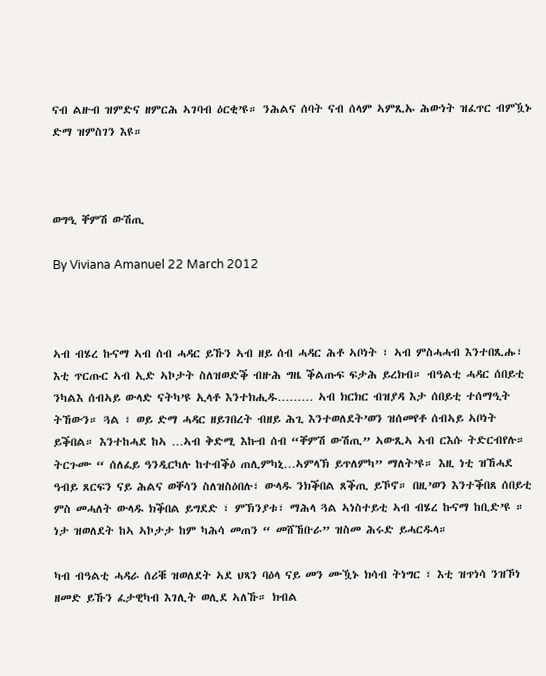ናብ ልዙብ ዝምድና ዘምርሕ ኣገባብ ዕርቂ’ዩ። ንሕልና ሰባት ናብ ሰላም ኣምጺኡ ሕውነት ዝፈጥር ብምዃኑ ድማ ዝምስገን እዩ።



ወግዒ ቐምሽ ውሽጢ

By Viviana Amanuel 22 March 2012



ኣብ ብሄረ ኩናማ ኣብ ሰብ ሓዳር ይኹን ኣብ ዘይ ሰብ ሓዳር ሕቶ ኣቦነት ፣ ኣብ ምስሓሓብ እንተበጺሑ፣ እቲ ጥርጡር ኣብ ኢድ ኣኮታት ስለዝወድቕ ብዙሕ ግዜ ቕልጡፍ ፍታሕ ይረክብ። ብዓልቲ ሓዳር ሰበይቲ ንካልእ ሰብኣይ ውላድ ናትካ’ዩ ኢላቶ እንተክሒዱ……… ኣብ ክርክር ብዝያዳ እታ ሰበይቲ ተሰማዒት ትኸውን። ጓል ፣ ወይ ድማ ሓዳር ዘይገበረት ብዘይ ሕጊ እንተወለደት’ወን ዝሰመየቶ ሰብኣይ ኣቦነት ይቕበል። እንተከሓደ ከኣ …ኣብ ቅድሚ እኩብ ሰብ “ቐምሽ ውሽጢ” ኣውጺኣ ኣብ ርእሱ ትድርብየሉ። ትርጉሙ “ ሰለፈይ ዓንዲርካሉ ከተብቕዕ ጠሊምካኒ…ኣምላኽ ይጥለምካ” ማለት’ዩ። እዚ ነቲ ዝኸሓደ ዓብይ ጸርፍን ናይ ሕልና ወቐሳን ስለዝስዕበሉ፣ ውላዱ ንክቕበል ጸቕጢ ይኾኖ። በዚ’ወን እንተቕበጸ ሰበይቲ ምስ መሓለት ውላዱ ክቕበል ይግደድ ፣ ምኽንያቱ፣ ማሕላ ጓል ኣነስተይቲ ኣብ ብሄረ ኩናማ ከቢድ’ዩ ። ነታ ዝወለደት ከኣ ኣኮታታ ከም ካሕሳ መጠን “ መሸኸቡራ” ዝስመ ሕሩድ ይሓርዱላ።

ካብ ብዓልቲ ሓዳራ ሰሪቑ ዝወለደት ኣደ ህጻን ባዕላ ናይ መን ሙዃኑ ክሳብ ትነግር ፣ እቲ ዝጥነሳ ንዝኾነ ዘመድ ይኹን ፈታዊካብ እገሊት ወሊደ ኣለኹ። ክብል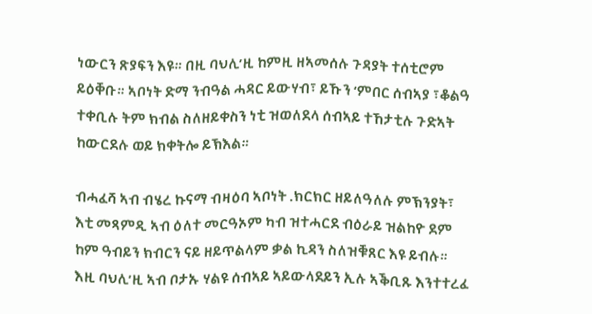ነውርን ጽያፍን እዩ። በዚ ባህሊ’ዚ ከምዚ ዘኣመሰሉ ጉዳያት ተሰቲሮም ይዕቐቡ። ኣቦነት ድማ ንብዓል ሓዳር ይውሃብ፣ ይኹን ‘ምበር ሰብኣያ ፣ቆልዓ ተቀቢሉ ትም ክብል ስለዘይቀስን ነቲ ዝወለደላ ሰብኣይ ተኸታቲሉ ጉድኣት ከውርደሉ ወይ ክቀትሎ ይኽእል።

ብሓፈሻ ኣብ ብሄረ ኩናማ ብዛዕባ ኣቦነት .ክርክር ዘይለዓለሉ ምኽንያት፣ እቲ መጻምዲ ኣብ ዕለተ መርዓኦም ካብ ዝተሓርደ ብዕራይ ዝልከዮ ደም ከም ዓብይን ክብርን ናይ ዘይጥልላም ቃል ኪዳን ስለዝቑጸር እዩ ይብሉ። እዚ ባህሊ’ዚ ኣብ ቦታኡ ሃልዩ ሰብኣይ ኣይውላደይን ኢሉ ኣቕቢጹ እንተተረፈ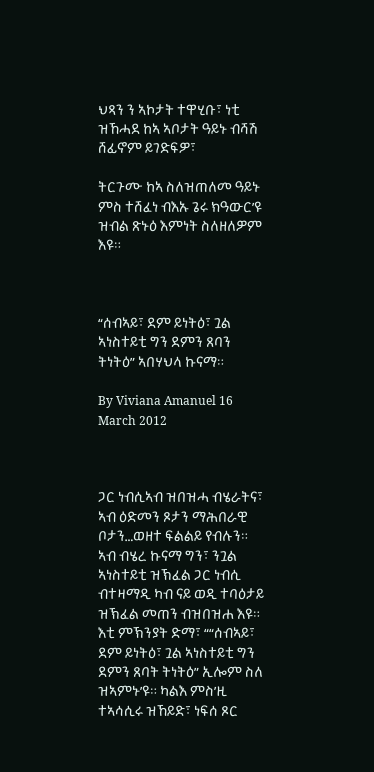ህጻን ን ኣኮታት ተዋሂቡ፣ ነቲ ዝኸሓደ ከኣ ኣቦታት ዓይኑ ብሻሽ ሸፊኖም ይገድፍዎ፣

ትርጉሙ ከኣ ስለዝጠለመ ዓይኑ ምስ ተሸፈነ ብእኡ ጌሩ ክዓውር’ዩ ዝብል ጽኑዕ እምነት ስለዘለዎም እዩ።



“ሰብኣይ፣ ደም ይነትዕ፣ ጓል ኣነስተይቲ ግን ደምን ጸባን ትነትዕ” ኣበሃህላ ኩናማ።

By Viviana Amanuel 16 March 2012



ጋር ነብሲኣብ ዝበዝሓ ብሄራትና፣ ኣብ ዕድመን ጾታን ማሕበራዊ ቦታን…ወዘተ ፍልልይ የብሉን። ኣብ ብሄረ ኩናማ ግን፣ ንጓል ኣነስተይቲ ዝኽፈል ጋር ነብሲ ብተዛማዲ ካብ ናይ ወዲ ተባዕታይ ዝኽፈል መጠን ብዝበዝሐ እዩ። እቲ ምኽንያት ድማ፣ ““ሰብኣይ፣ ደም ይነትዕ፣ ጓል ኣነስተይቲ ግን ደምን ጸባት ትነትዕ” ኢሎም ስለ ዝኣምኑ’ዩ። ካልእ ምስ’ዚ ተኣሳሲሩ ዝኸይድ፣ ነፍሰ ጾር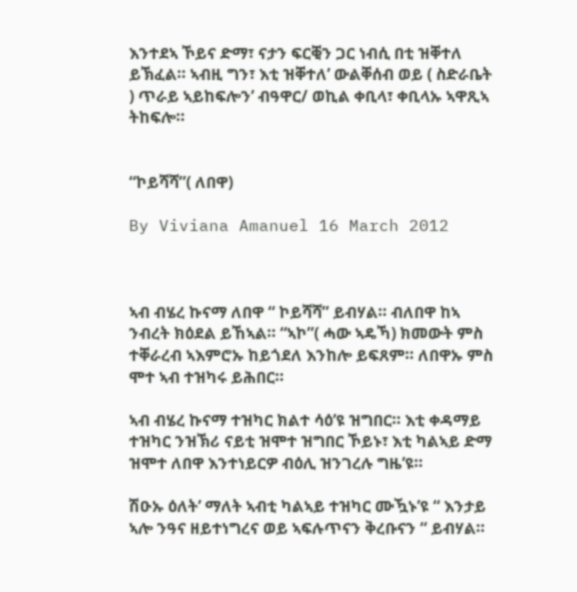እንተደኣ ኾይና ድማ፣ ናታን ፍርቒን ጋር ነብሲ በቲ ዝቐተለ ይኽፈል። ኣብዚ ግን፣ እቲ ዝቐተለ’ ውልቐሰብ ወይ ( ስድራቤት ) ጥራይ ኣይከፍሎን’ ብዓዋር/ ወኪል ቀቢላ፣ ቀቢላኡ ኣዋጺኣ ትከፍሎ።


“ኮይሻሻ”( ለበዋ)

By Viviana Amanuel 16 March 2012



ኣብ ብሄረ ኩናማ ለበዋ “ ኮይሻሻ” ይብሃል። ብለበዋ ከኣ ንብረት ክዕደል ይኸኣል። “ኣኮ”( ሓው ኣዴኻ) ክመውት ምስ ተቐራረብ ኣእምሮኡ ከይጎደለ እንከሎ ይፍጸም። ለበዋኡ ምስ ሞተ ኣብ ተዝካሩ ይሕበር።

ኣብ ብሄረ ኩናማ ተዝካር ክልተ ሳዕ’ዩ ዝግበር። እቲ ቀዳማይ ተዝካር ንዝኽሪ ናይቲ ዝሞተ ዝግበር ኾይኑ፣ እቲ ካልኣይ ድማ ዝሞተ ለበዋ እንተነይርዎ ብዕሊ ዝንገረሉ ግዜ’ዩ።

ሽዑኡ ዕለት’ ማለት ኣብቲ ካልኣይ ተዝካር ሙዃኑ’ዩ “ እንታይ ኣሎ ንዓና ዘይተነግረና ወይ ኣፍሉጥናን ቅረቡናን “ ይብሃል።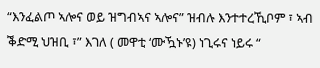“እንፈልጦ ኣሎና ወይ ዝግብኣና ኣሎና” ዝብሉ እንተተረኺቦም ፣ ኣብ ቕድሚ ህዝቢ ፣” እገለ ( መዋቲ ‘ሙዃኑ’ዩ) ነጊሩና ነይሩ “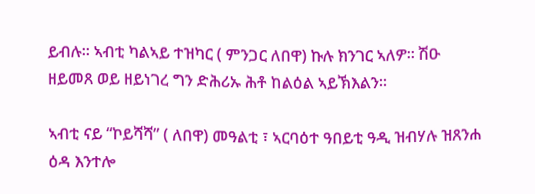ይብሉ። ኣብቲ ካልኣይ ተዝካር ( ምንጋር ለበዋ) ኩሉ ክንገር ኣለዎ። ሽዑ ዘይመጸ ወይ ዘይነገረ ግን ድሕሪኡ ሕቶ ከልዕል ኣይኽእልን።

ኣብቲ ናይ “ኮይሻሻ” ( ለበዋ) መዓልቲ ፣ ኣርባዕተ ዓበይቲ ዓዲ ዝብሃሉ ዝጸንሐ ዕዳ እንተሎ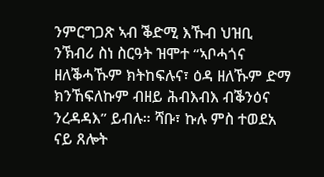ንምርግጋጽ ኣብ ቕድሚ እኹብ ህዝቢ ንኽብሪ ስነ ስርዓት ዝሞተ “ኣቦሓጎና ዘለቕሓኹም ክትከፍሉና፣ ዕዳ ዘለኹም ድማ ክንኸፍለኩም ብዘይ ሕብእብእ ብቕንዕና ንረዳዳእ” ይብሉ። ሻቡ፣ ኩሉ ምስ ተወደአ ናይ ጸሎት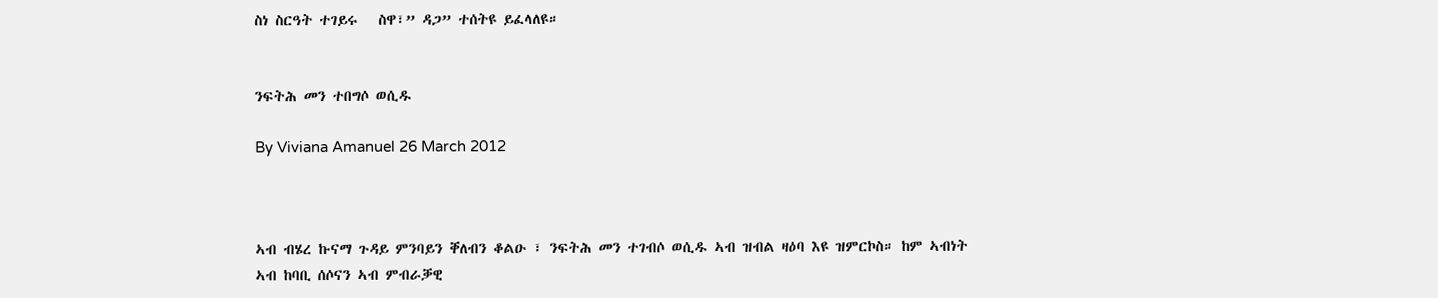ስነ ስርዓት ተገይሩ   ስዋ፣” ዳጋ” ተሰትዩ ይፈላለዩ።


ንፍትሕ መን ተበግሶ ወሲዱ

By Viviana Amanuel 26 March 2012



ኣብ ብሄረ ኩናማ ጉዳይ ምንባይን ቐለብን ቆልዑ ፣ ንፍትሕ መን ተገብሶ ወሲዱ ኣብ ዝብል ዛዕባ እዩ ዝምርኮስ። ከም ኣብነት ኣብ ከባቢ ሰሶናን ኣብ ምብራቓዊ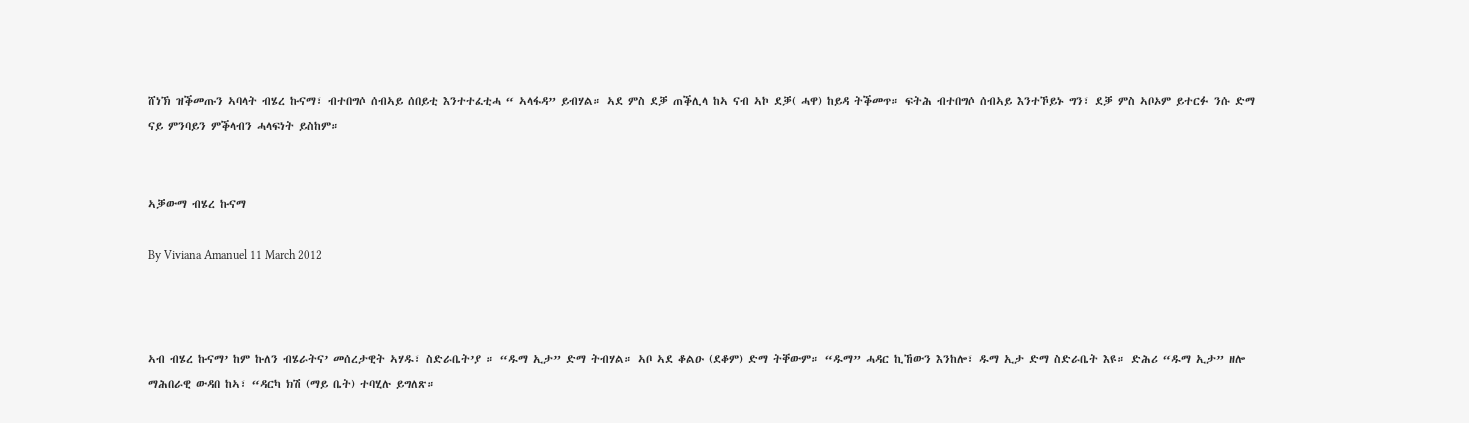ሸነኽ ዝቕመጡን ኣባላት ብሄረ ኩናማ፣ ብተበግሶ ሰብኣይ ሰበይቲ እንተተፈቲሓ “ ኣላፋዳ” ይብሃል። ኣደ ምስ ደቓ ጠቕሊላ ከኣ ናብ ኣኮ ደቓ( ሓዋ) ከይዳ ትቕመጥ። ፍትሕ ብተበግሶ ሰብኣይ እንተኾይኑ ግን፣ ደቓ ምስ ኣቦኦም ይተርፉ ንሱ ድማ ናይ ምንባይን ምቕላብን ሓላፍነት ይስከም።


ኣቓውማ ብሄረ ኩናማ

By Viviana Amanuel 11 March 2012



ኣብ ብሄረ ኩናማ’ ከም ኩለን ብሄራትና’ መሰረታዊት ኣሃዱ፣ ስድራቤት’ያ ። “ዱማ ኢታ” ድማ ትብሃል። ኣቦ ኣደ ቆልዑ (ደቆም) ድማ ትቐውም። “ዱማ” ሓዳር ኪኸውን እንከሎ፣ ዱማ ኢታ ድማ ስድራቤት እዩ። ድሕሪ “ዱማ ኢታ” ዘሎ ማሕበራዊ ውዳበ ከኣ፣ “ዳርካ ክሽ (ማይ ቤት) ተባሂሉ ይግለጽ።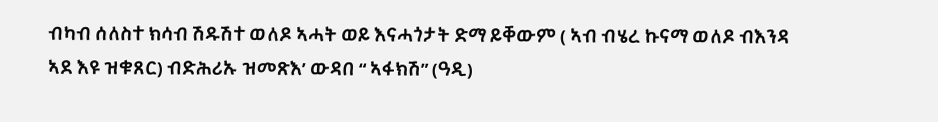ብካብ ሰለስተ ክሳብ ሽዱሽተ ወለዶ ኣሓት ወይ እናሓጎታት ድማ ይቐውም ( ኣብ ብሄረ ኩናማ ወለዶ ብእንዳ ኣደ እዩ ዝቁጸር) ብድሕሪኡ ዝመጽእ’ ውዳበ “ ኣፋክሽ” (ዓዲ)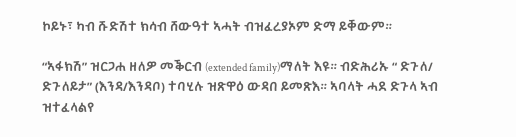ኮይኑ፣ ካብ ሹድሽተ ክሳብ ሸውዓተ ኣሓት ብዝፈረያኦም ድማ ይቐውም።

“ኣፋክሽ” ዝርጋሐ ዘለዎ መቕርብ (extended family)ማለት እዩ። ብድሕሪኡ “ ድጉለ/ ድጉለይታ” (እንዳ/እንዳቦ) ተባሂሉ ዝጽዋዕ ውዳበ ይመጽእ። ኣባላት ሓደ ድጉላ ኣብ ዝተፈላልየ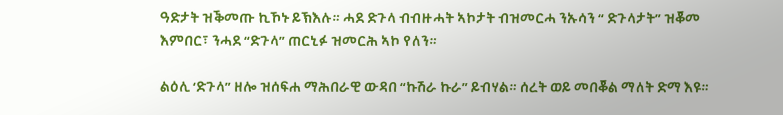ዓድታት ዝቕመጡ ኪኾኑ ይኽእሉ። ሓደ ድጉላ ብብዙሓት ኣኮታት ብዝመርሓ ንኡሳን “ ድጉላታት” ዝቖመ እምበር፣ ንሓደ “ድጉላ” ጠርኒፉ ዝመርሕ ኣኮ የለን።

ልዕሊ ‘ድጉላ” ዘሎ ዝሰፍሐ ማሕበራዊ ውዳበ “ኩሽራ ኩራ” ይብሃል። ሰረት ወይ መበቖል ማለት ድማ እዩ።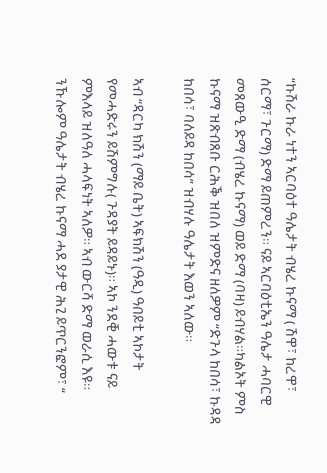“ኩሽራ ኩራ ነተን ኣርባዕተ ዓሌታት ብሄረ ኩናማ ( ሽዋ፣ ከረዋ፣ ሰርማ፣ ጉርማ) ድማ ይጠምረን። ናይ ኣርባዕቲኤን ዓሌታ ሓባርዊ መጸውዒ ድማ (ብሄረ ኩናማ) ወይ ድማ (ባዛ) ይብሃል።ካልኦት ምስ ኩናማ ዝጽብጸቡ ርሕቕ ዝበለ ዝምድና ዘለዎም “ድጉላ ከበሳ፣ ኩዳዳ ከበሳ፣ ባለይዳ ከበሳ” ዝብሃሉ ዓሌታት እወን ኣለው።

ኣብ “ዳርካ ክሽን (ማይ ቤት) ኣፍክሽን (ዓዲ) ዓበይቲ ኣኮታት የመሓድሩን ይሽምግሉ( ጉዳያት ይዳይኑ)። ኣኮ ንደቒ ሓውቱ ናይ ምእላይ ዝለዓለ ሓላፍነት ኣለዎ። ኣብ ውርሻ ድማ ወራሲ እዩ። ንኹሎም ዓሌታት ብሄረ ኩናማ ሓደ ያታዊ ሕጊ ይጥርንፎም፣ “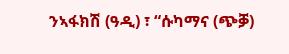ንኣፋክሽ (ዓዲ) ፣ “ሱካማና (ጭቓ)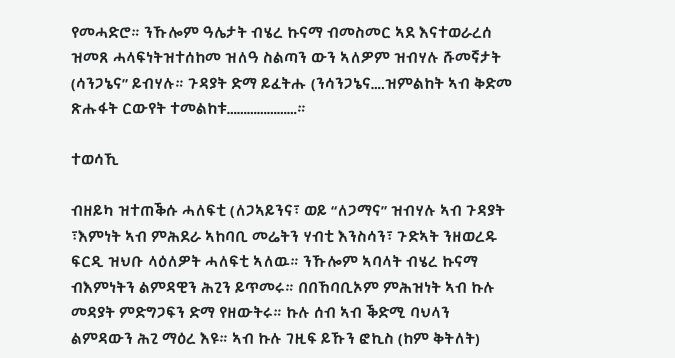የመሓድሮ። ንኹሎም ዓሌታት ብሄረ ኩናማ ብመስመር ኣደ እናተወራረሰ ዝመጸ ሓላፍነትዝተሰከመ ዝለዓ ስልጣን ውን ኣለዎም ዝብሃሉ ሹመኛታት (ሳንጋኔና” ይብሃሉ። ጉዳያት ድማ ይፈትሑ (ንሳንጋኔና….ዝምልከት ኣብ ቅድመ ጽሑፋት ርውየት ተመልከቱ…………………።

ተወሳኺ

ብዘይካ ዝተጠቕሱ ሓለፍቲ (ለጋኣይንና፣ ወይ “ለጋማና” ዝብሃሉ ኣብ ጉዳያት ፣እምነት ኣብ ምሕደራ ኣከባቢ መሬትን ሃብቲ እንስሳን፣ ጉድኣት ንዘወረዱ ፍርዲ ዝህቡ ላዕለዎት ሓለፍቲ ኣለዉ። ንኹሎም ኣባላት ብሄረ ኩናማ ብእምነትን ልምዳዊን ሕጊን ይጥመሩ። በበኸባቢኦም ምሕዝነት ኣብ ኩሉ መዳያት ምድግጋፍን ድማ የዘውትሩ። ኩሉ ሰብ ኣብ ቕድሚ ባህላን ልምዳውን ሕጊ ማዕረ እዩ። ኣብ ኩሉ ገዚፍ ይኹን ፎኪስ (ከም ቅትለት)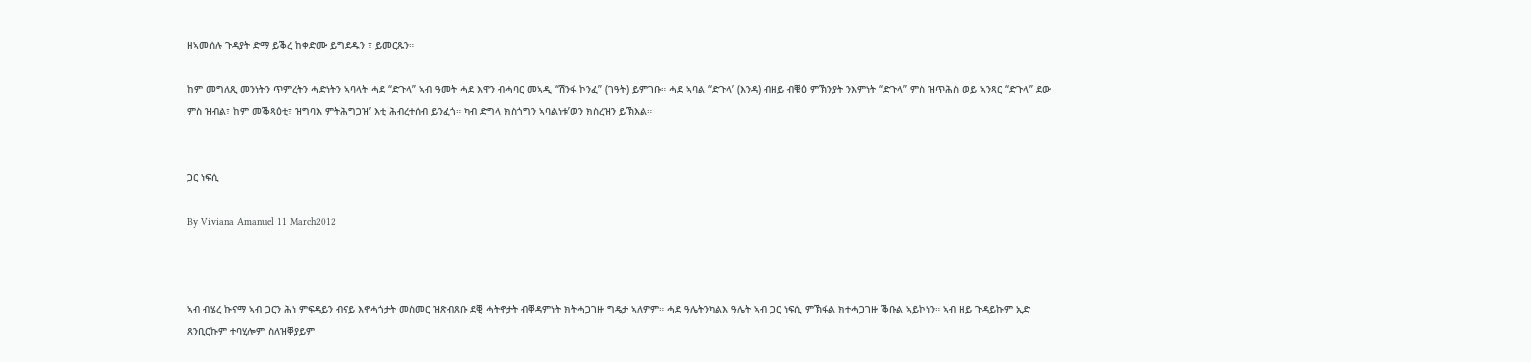ዘኣመሰሉ ጉዳያት ድማ ይቕረ ከቀድሙ ይግደዱን ፣ ይመርጹን።

ከም መግለጺ መንነትን ጥምረትን ሓድነትን ኣባላት ሓደ “ድጉላ” ኣብ ዓመት ሓደ እዋን ብሓባር መኣዲ “ሽንፋ ኮንፈ” (ገዓት) ይምገቡ። ሓደ ኣባል “ድጉላ’ (እንዳ) ብዘይ ብቑዕ ምኽንያት ንእምነት “ድጉላ” ምስ ዝጥሕስ ወይ ኣንጻር “ድጉላ” ደው ምስ ዝብል፣ ከም መቕጻዕቲ፣ ዝግባእ ምትሕግጋዝ’ እቲ ሕብረተሰብ ይንፈጎ። ካብ ድግላ ክስጎግን ኣባልነቱ’ወን ክስረዝን ይኽእል።


ጋር ነፍሲ

By Viviana Amanuel 11 March2012



ኣብ ብሄረ ኩናማ ኣብ ጋርን ሕነ ምፍዳይን ብናይ እኖሓጎታት መስመር ዝጽብጸቡ ደቒ ሓትኖታት ብቐዳምነት ክትሓጋገዙ ግዴታ ኣለዎም። ሓደ ዓሌትንካልእ ዓሌት ኣብ ጋር ነፍሲ ምኽፋል ክተሓጋገዙ ቕቡል ኣይኮነን። ኣብ ዘይ ጉዳይኩም ኢድ ጸንቢርኩም ተባሂሎም ስለዝቐያይም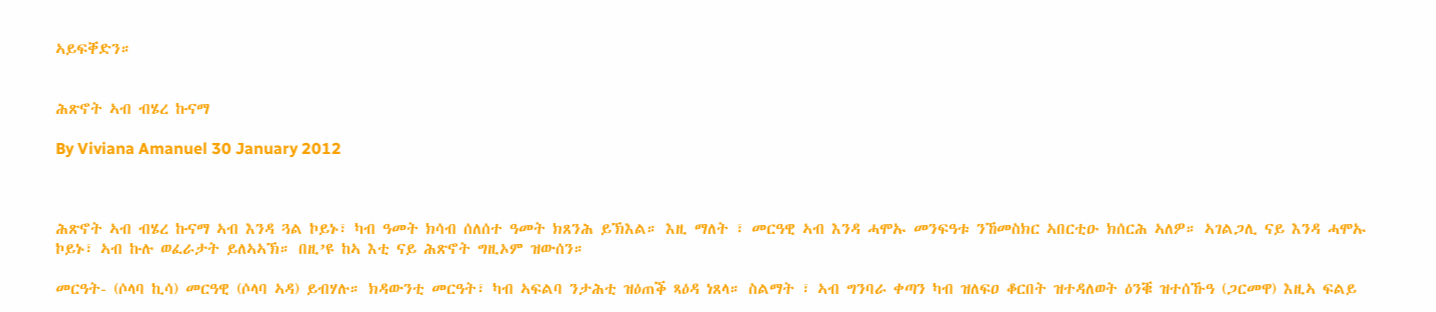ኣይፍቐድን።


ሕጽኖት ኣብ ብሄረ ኩናማ

By Viviana Amanuel 30 January 2012



ሕጽኖት ኣብ ብሄረ ኩናማ ኣብ እንዳ ጓል ኮይኑ፣ ካብ ዓመት ክሳብ ሰለሰተ ዓመት ክጸንሕ ይኽእል። እዚ ማለት ፣ መርዓዊ ኣብ እንዳ ሓሞኡ መንፍዓቱ ንኸመስክር ኣበርቲዑ ክሰርሕ ኣለዎ። ኣገልጋሊ ናይ እንዳ ሓሞኡ ኮይኑ፣ ኣብ ኩሉ ወፈራታት ይለኣኣኽ። በዚ’ዩ ከኣ እቲ ናይ ሕጽኖት ግዚኦም ዝውሰን።

መርዓት- (ሶላባ ኪሳ) መርዓዊ (ሶላባ ኣዳ) ይብሃሉ። ክዳውንቲ መርዓት፣ ካብ ኣፍልባ ንታሕቲ ዝዕጠቕ ጻዕዳ ነጸላ። ስልማት ፣ ኣብ ግንባራ ቀጣን ካብ ዝለፍዐ ቆርበት ዝተዳለወት ዕንቑ ዝተሰኹዓ (ጋርመዋ) እዚኣ ፍልይ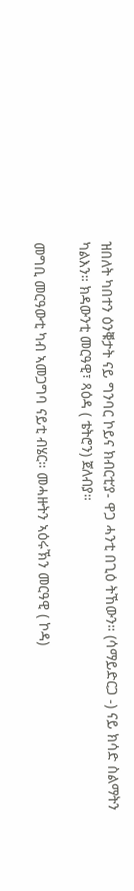ዝበለት ካበተን ዕንቑታት ናይ ግንባር ኮይና ክብርቲ’ያ- ዋጋ ሓንቲ በጊዕ ትኸውን። (ሳማይድርጋ -) ናይ ክሳድ ስልማትን ካልእን። ክዳውንቲ መርዓዊ፣ ጻዕዳ ( ቴትሮን) ጀለብያ።

መግቢ መርዓውቲ ካብ ኣመጋግባ ናይቲ ብሄር። መሓዙትን ኣዕሩኽን መርዓዊ ( ኮዳ)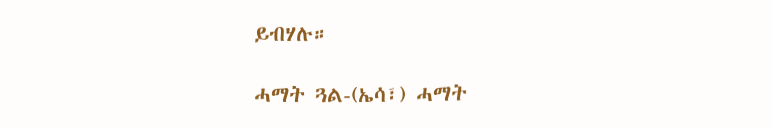ይብሃሉ።

ሓማት ጓል-(ኤሳ፣) ሓማት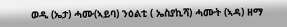ወዲ (ኤታ) ሓሙ(ኣይባ) ንዕልቲ ( ኤስያኪሻ) ሓሙት (ኣዳ) ዘማ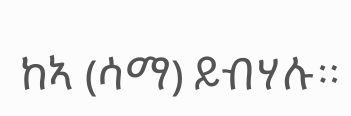ከኣ (ሳማ) ይብሃሉ።